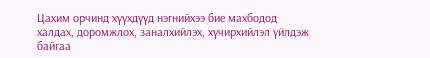Цахим орчинд хүүхдүүд нэгнийхээ бие махбодод халдах, доромжлох, заналхийлэх, хүчирхийлэл үйлдэж байгаа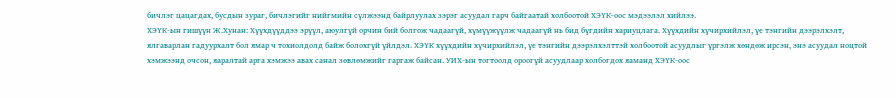бичлэг цацагдах, бусдын зураг, бичлэгийг нийгмийн сүлжээнд байрлуулах зэрэг асуудал гарч байгаатай холбоотой ХЭҮК-оос мэдээлэл хийлээ.
ХЭҮК-ын гишүүн Ж.Хунан: Хүүхдүүддээ эрүүл, аюулгүй орчин бий болгож чадаагүй, хүмүүжүүлж чадаагүй нь бид бүгдийн хариуцлага. Хүүхдийн хүчирхийлэл, үе тэнгийн дээрэлхэлт, ялгаварлан гадуурхалт бол ямар ч тохиолдолд байж болохгүй үйлдэл. ХЭҮК хүүхдийн хүчирхийлэл, үе тэнгийн дээрэлхэлттэй холбоотой асуудлыг үргэлж хөндөж ирсэн, энэ асуудал ноцтой хэмжээнд очсон, яаралтай арга хэмжээ авах санал зөвлөмжийг гаргаж байсан. УИХ-ын тогтоолд ороогүй асуудлаар холбогдох яаманд ХЭҮК-оос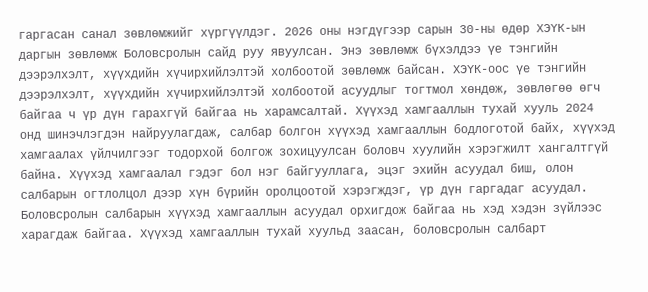гаргасан санал зөвлөмжийг хүргүүлдэг. 2026 оны нэгдүгээр сарын 30-ны өдөр ХЭҮК-ын даргын зөвлөмж Боловсролын сайд руу явуулсан. Энэ зөвлөмж бүхэлдээ үе тэнгийн дээрэлхэлт, хүүхдийн хүчирхийлэлтэй холбоотой зөвлөмж байсан. ХЭҮК-оос үе тэнгийн дээрэлхэлт, хүүхдийн хүчирхийлэлтэй холбоотой асуудлыг тогтмол хөндөж, зөвлөгөө өгч байгаа ч үр дүн гарахгүй байгаа нь харамсалтай. Хүүхэд хамгааллын тухай хууль 2024 онд шинэчлэгдэн найруулагдаж, салбар болгон хүүхэд хамгааллын бодлоготой байх, хүүхэд хамгаалах үйлчилгээг тодорхой болгож зохицуулсан боловч хуулийн хэрэгжилт хангалтгүй байна. Хүүхэд хамгаалал гэдэг бол нэг байгууллага, эцэг эхийн асуудал биш, олон салбарын огтлолцол дээр хүн бүрийн оролцоотой хэрэгждэг, үр дүн гаргадаг асуудал.
Боловсролын салбарын хүүхэд хамгааллын асуудал орхигдож байгаа нь хэд хэдэн зүйлээс харагдаж байгаа. Хүүхэд хамгааллын тухай хуульд заасан, боловсролын салбарт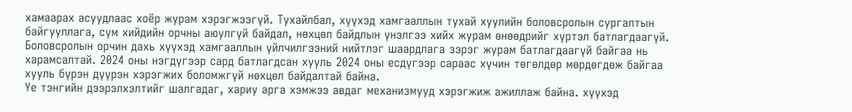хамаарах асуудлаас хоёр журам хэрэгжээгүй. Тухайлбал, хүүхэд хамгааллын тухай хуулийн боловсролын сургалтын байгууллага, сүм хийдийн орчны аюулгүй байдал, нөхцөл байдлын үнэлгээ хийх журам өнөөдрийг хүртэл батлагдаагүй. Боловсролын орчин дахь хүүхэд хамгааллын үйлчилгээний нийтлэг шаардлага зэрэг журам батлагдаагүй байгаа нь харамсалтай. 2024 оны нэгдүгээр сард батлагдсан хууль 2024 оны есдүгээр сараас хүчин төгөлдөр мөрдөгдөж байгаа хууль бүрэн дүүрэн хэрэгжих боломжгүй нөхцөл байдалтай байна.
Үе тэнгийн дээрэлхэлтийг шалгадаг, хариу арга хэмжээ авдаг механизмууд хэрэгжиж ажиллаж байна. хүүхэд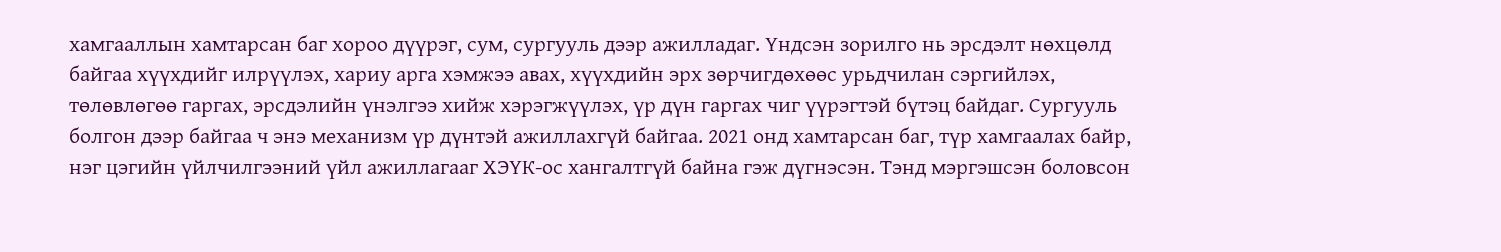хамгааллын хамтарсан баг хороо дүүрэг, сум, сургууль дээр ажилладаг. Үндсэн зорилго нь эрсдэлт нөхцөлд байгаа хүүхдийг илрүүлэх, хариу арга хэмжээ авах, хүүхдийн эрх зөрчигдөхөөс урьдчилан сэргийлэх, төлөвлөгөө гаргах, эрсдэлийн үнэлгээ хийж хэрэгжүүлэх, үр дүн гаргах чиг үүрэгтэй бүтэц байдаг. Сургууль болгон дээр байгаа ч энэ механизм үр дүнтэй ажиллахгүй байгаа. 2021 онд хамтарсан баг, түр хамгаалах байр, нэг цэгийн үйлчилгээний үйл ажиллагааг ХЭҮК-ос хангалтгүй байна гэж дүгнэсэн. Тэнд мэргэшсэн боловсон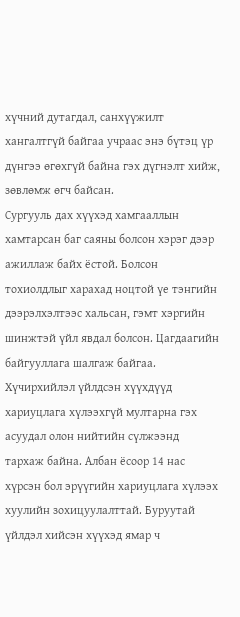хүчний дутагдал, санхүүжилт хангалтгүй байгаа учраас энэ бүтэц үр дүнгээ өгөхгүй байна гэх дүгнэлт хийж, зөвлөмж өгч байсан.
Сургууль дах хүүхэд хамгааллын хамтарсан баг саяны болсон хэрэг дээр ажиллаж байх ёстой. Болсон тохиолдлыг харахад ноцтой үе тэнгийн дээрэлхэлтээс хальсан, гэмт хэргийн шинжтэй үйл явдал болсон. Цагдаагийн байгууллага шалгаж байгаа. Хүчирхийлэл үйлдсэн хүүхдүүд хариуцлага хүлээхгүй мултарна гэх асуудал олон нийтийн сүлжээнд тархаж байна. Албан ёсоор 14 нас хүрсэн бол эрүүгийн хариуцлага хүлээх хуулийн зохицуулалттай. Буруутай үйлдэл хийсэн хүүхэд ямар ч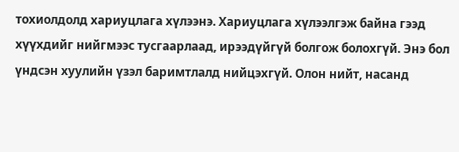тохиолдолд хариуцлага хүлээнэ. Хариуцлага хүлээлгэж байна гээд хүүхдийг нийгмээс тусгаарлаад, ирээдүйгүй болгож болохгүй. Энэ бол үндсэн хуулийн үзэл баримтлалд нийцэхгүй. Олон нийт, насанд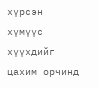хүрсэн хүмүүс хүүхдийг цахим орчинд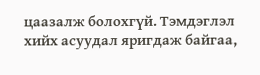цаазалж болохгүй. Тэмдэглэл хийх асуудал яригдаж байгаа,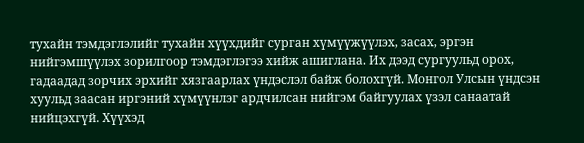тухайн тэмдэглэлийг тухайн хүүхдийг сурган хүмүүжүүлэх, засах, эргэн нийгэмшүүлэх зорилгоор тэмдэглэгээ хийж ашиглана. Их дээд сургуульд орох, гадаадад зорчих эрхийг хязгаарлах үндэслэл байж болохгүй. Монгол Улсын үндсэн хуульд заасан иргэний хүмүүнлэг ардчилсан нийгэм байгуулах үзэл санаатай нийцэхгүй. Хүүхэд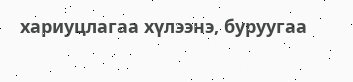хариуцлагаа хүлээнэ, буруугаа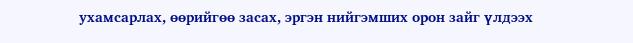ухамсарлах, өөрийгөө засах, эргэн нийгэмших орон зайг үлдээх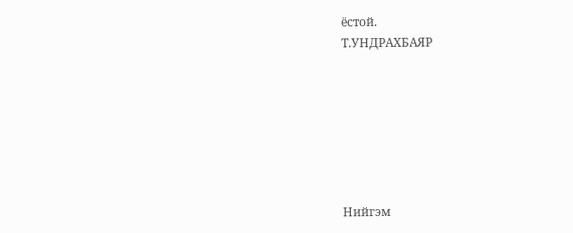ёстой.
Т.УНДРАХБАЯР







Нийгэм